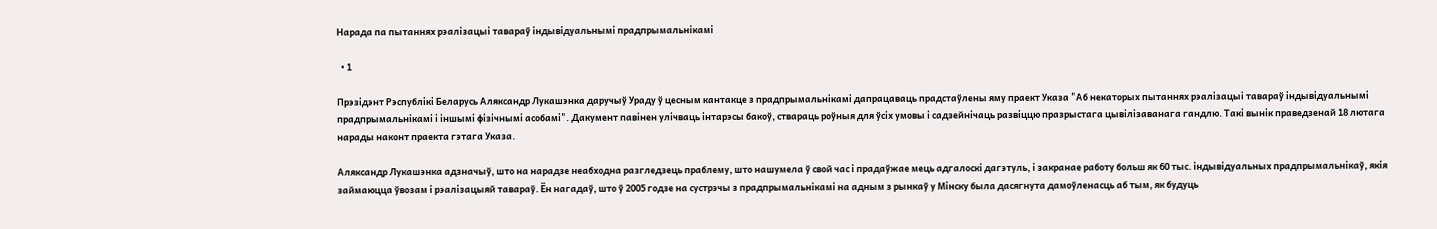Нарада па пытаннях рэалізацыі тавараў індывідуальнымі прадпрымальнікамі

  • 1

Прэзідэнт Рэспублікі Беларусь Аляксандр Лукашэнка даручыў Ураду ў цесным кантакце з прадпрымальнікамі дапрацаваць прадстаўлены яму праект Указа "Аб некаторых пытаннях рэалізацыі тавараў індывідуальнымі прадпрымальнікамі і іншымі фізічнымі асобамі". Дакумент павінен улічваць інтарэсы бакоў, ствараць роўныя для ўсіх умовы і садзейнічаць развіццю празрыстага цывілізаванага гандлю. Такі вынік праведзенай 18 лютага нарады наконт праекта гэтага Указа.

Аляксандр Лукашэнка адзначыў, што на нарадзе неабходна разгледзець праблему, што нашумела ў свой час і прадаўжае мець адгалоскі дагэтуль, і закранае работу больш як 60 тыс. індывідуальных прадпрымальнікаў, якія займаюцца ўвозам і рэалізацыяй тавараў. Ён нагадаў, што ў 2005 годзе на сустрэчы з прадпрымальнікамі на адным з рынкаў у Мінску была дасягнута дамоўленасць аб тым, як будуць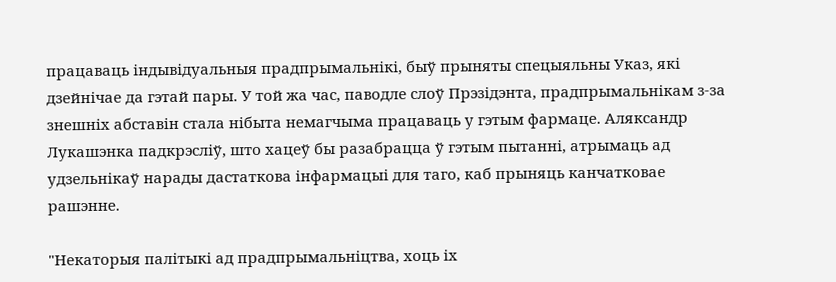працаваць індывідуальныя прадпрымальнікі, быў прыняты спецыяльны Указ, які дзейнічае да гэтай пары. У той жа час, паводле слоў Прэзідэнта, прадпрымальнікам з-за знешніх абставін стала нібыта немагчыма працаваць у гэтым фармаце. Аляксандр Лукашэнка падкрэсліў, што хацеў бы разабрацца ў гэтым пытанні, атрымаць ад удзельнікаў нарады дастаткова інфармацыі для таго, каб прыняць канчатковае рашэнне.

"Некаторыя палітыкі ад прадпрымальніцтва, хоць іх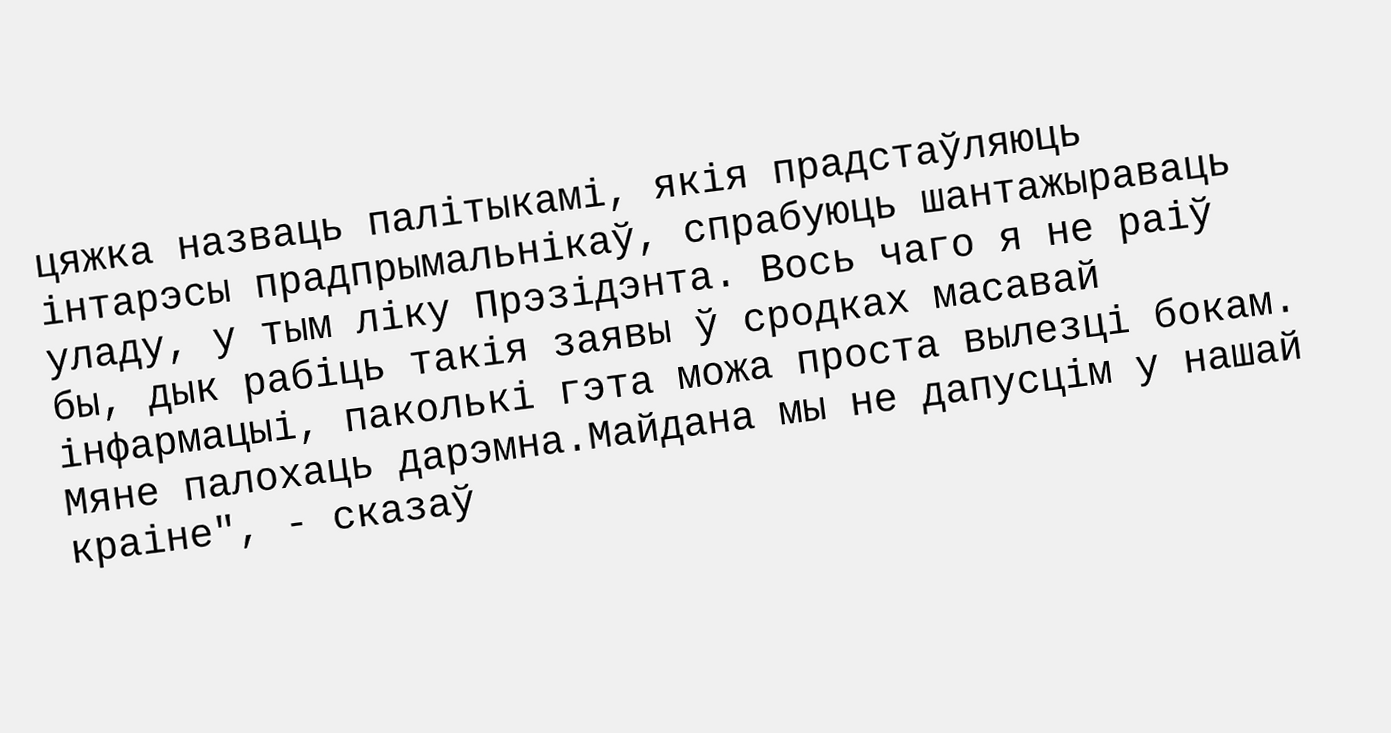цяжка назваць палітыкамі, якія прадстаўляюць інтарэсы прадпрымальнікаў, спрабуюць шантажыраваць уладу, у тым ліку Прэзідэнта. Вось чаго я не раіў бы, дык рабіць такія заявы ў сродках масавай інфармацыі, паколькі гэта можа проста вылезці бокам. Мяне палохаць дарэмна.Майдана мы не дапусцім у нашай краіне", - сказаў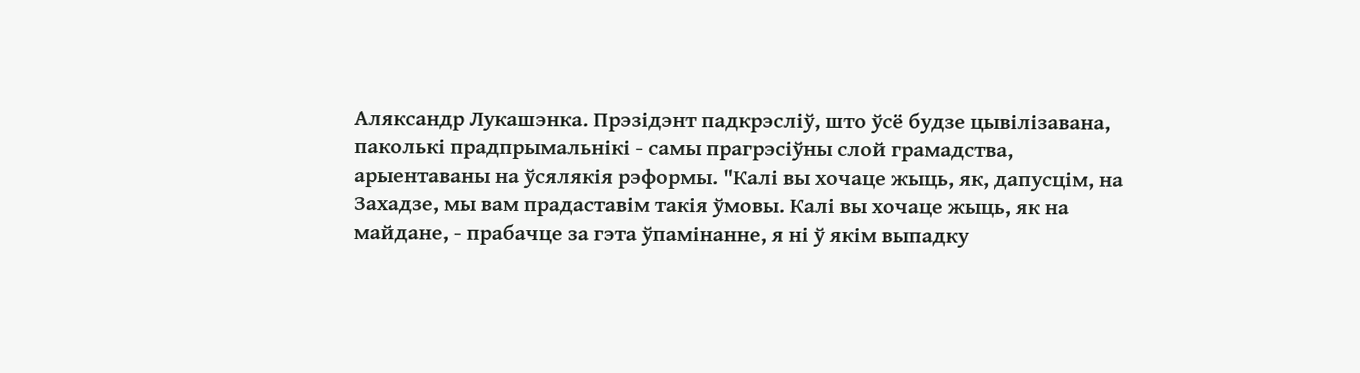Аляксандр Лукашэнка. Прэзідэнт падкрэсліў, што ўсё будзе цывілізавана, паколькі прадпрымальнікі - самы прагрэсіўны слой грамадства, арыентаваны на ўсялякія рэформы. "Калі вы хочаце жыць, як, дапусцім, на Захадзе, мы вам прадаставім такія ўмовы. Калі вы хочаце жыць, як на майдане, - прабачце за гэта ўпамінанне, я ні ў якім выпадку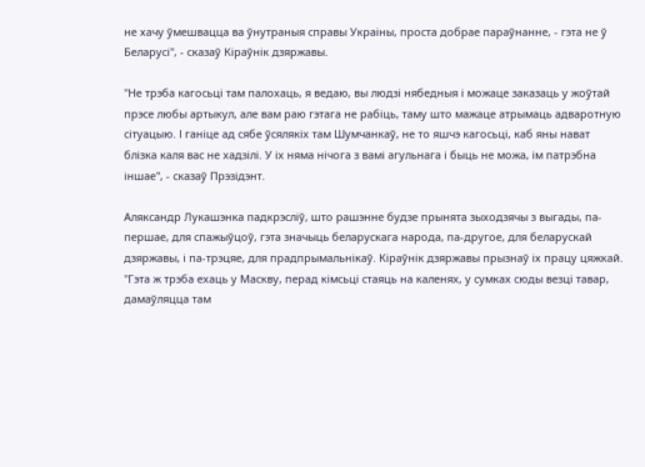не хачу ўмешвацца ва ўнутраныя справы Украіны, проста добрае параўнанне, - гэта не ў Беларусі", - сказаў Кіраўнік дзяржавы.

"Не трэба кагосьці там палохаць, я ведаю, вы людзі нябедныя і можаце заказаць у жоўтай прэсе любы артыкул, але вам раю гэтага не рабіць, таму што мажаце атрымаць адваротную сітуацыю. І ганіце ад сябе ўсялякіх там Шумчанкаў, не то яшчэ кагосьці, каб яны нават блізка каля вас не хадзілі. У іх няма нічога з вамі агульнага і быць не можа, ім патрэбна іншае", - сказаў Прэзідэнт.

Аляксандр Лукашэнка падкрэсліў, што рашэнне будзе прынята зыходзячы з выгады, па-першае, для спажыўцоў, гэта значыць беларускага народа, па-другое, для беларускай дзяржавы, і па-трэцяе, для прадпрымальнікаў. Кіраўнік дзяржавы прызнаў іх працу цяжкай. "Гэта ж трэба ехаць у Маскву, перад кімсьці стаяць на каленях, у сумках сюды везці тавар, дамаўляцца там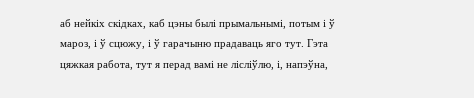аб нейкіх скідках, каб цэны былі прымальнымі, потым і ў мароз, і ў сцюжу, і ў гарачыню прадаваць яго тут. Гэта цяжкая работа, тут я перад вамі не лісліўлю, і, напэўна,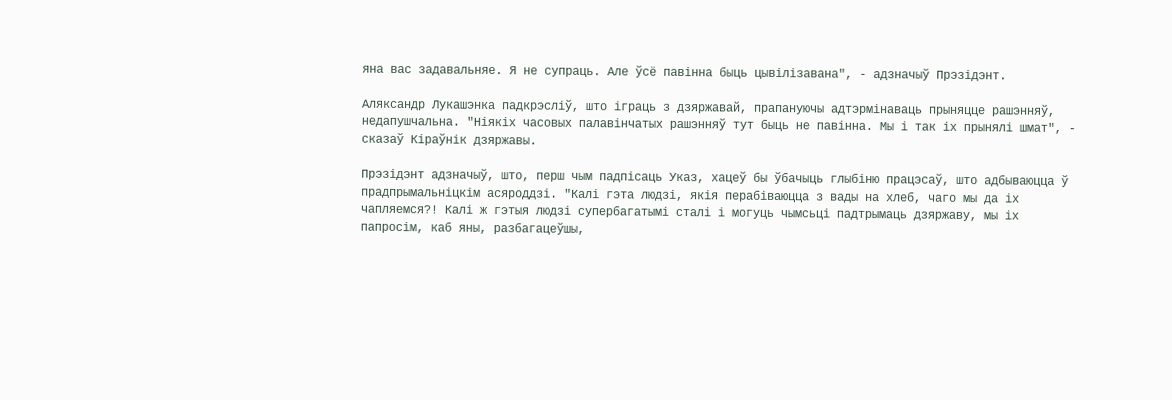яна вас задавальняе. Я не супраць. Але ўсё павінна быць цывілізавана", - адзначыў Прэзідэнт.

Аляксандр Лукашэнка падкрэсліў, што іграць з дзяржавай, прапануючы адтэрмінаваць прыняцце рашэнняў, недапушчальна. "Ніякіх часовых палавінчатых рашэнняў тут быць не павінна. Мы і так іх прынялі шмат", - сказаў Кіраўнік дзяржавы.

Прэзідэнт адзначыў, што, перш чым падпісаць Указ, хацеў бы ўбачыць глыбіню працэсаў, што адбываюцца ў прадпрымальніцкім асяроддзі. "Калі гэта людзі, якія перабіваюцца з вады на хлеб, чаго мы да іх чапляемся?! Калі ж гэтыя людзі супербагатымі сталі і могуць чымсьці падтрымаць дзяржаву, мы іх папросім, каб яны, разбагацеўшы,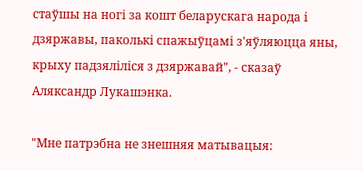стаўшы на ногі за кошт беларускага народа і дзяржавы, паколькі спажыўцамі з'яўляюцца яны, крыху падзяліліся з дзяржавай", - сказаў Аляксандр Лукашэнка.

"Мне патрэбна не знешняя матывацыя: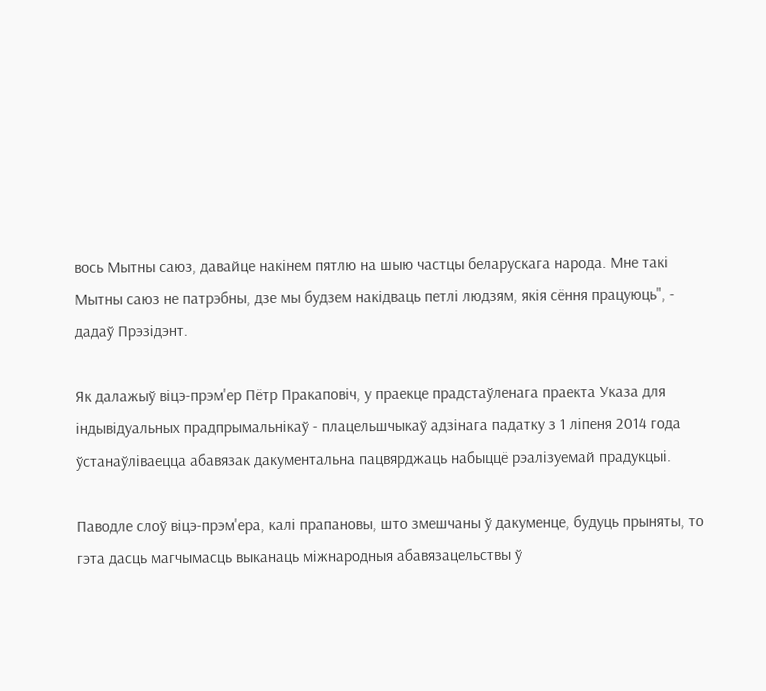вось Мытны саюз, давайце накінем пятлю на шыю частцы беларускага народа. Мне такі Мытны саюз не патрэбны, дзе мы будзем накідваць петлі людзям, якія сёння працуюць", - дадаў Прэзідэнт.

Як далажыў віцэ-прэм'ер Пётр Пракаповіч, у праекце прадстаўленага праекта Указа для індывідуальных прадпрымальнікаў - плацельшчыкаў адзiнага падатку з 1 ліпеня 2014 года ўстанаўліваецца абавязак дакументальна пацвярджаць набыццё рэалізуемай прадукцыі.

Паводле слоў віцэ-прэм'ера, калі прапановы, што змешчаны ў дакуменце, будуць прыняты, то гэта дасць магчымасць выканаць міжнародныя абавязацельствы ў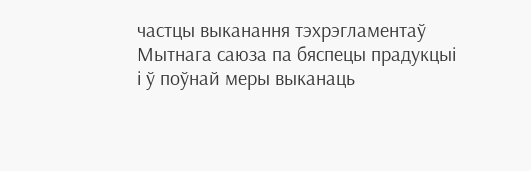частцы выканання тэхрэгламентаў Мытнага саюза па бяспецы прадукцыі і ў поўнай меры выканаць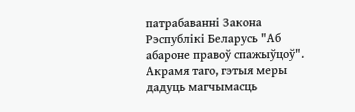патрабаванні Закона Рэспублікі Беларусь "Аб абароне правоў спажыўцоў". Акрамя таго, гэтыя меры дадуць магчымасць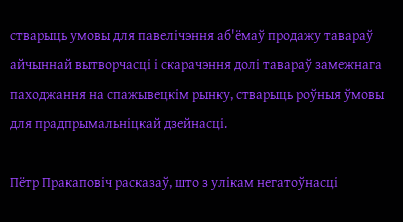стварыць умовы для павелічэння аб'ёмаў продажу тавараў айчыннай вытворчасці і скарачэння долі тавараў замежнага паходжання на спажывецкім рынку, стварыць роўныя ўмовы для прадпрымальніцкай дзейнасці.

Пётр Пракаповіч расказаў, што з улікам негатоўнасці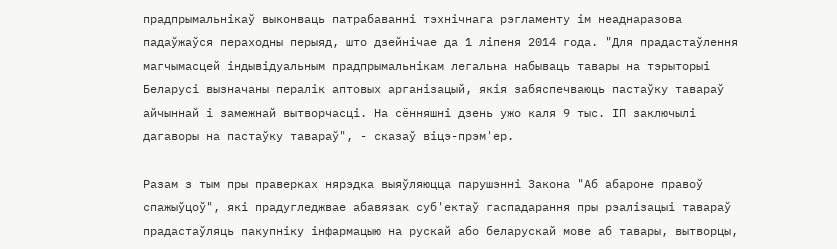прадпрымальнікаў выконваць патрабаванні тэхнічнага рэгламенту ім неаднаразова падаўжаўся пераходны перыяд, што дзейнічае да 1 ліпеня 2014 года. "Для прадастаўлення магчымасцей індывідуальным прадпрымальнікам легальна набываць тавары на тэрыторыі Беларусі вызначаны пералік аптовых арганізацый, якія забяспечваюць пастаўку тавараў айчыннай і замежнай вытворчасці. На сённяшні дзень ужо каля 9 тыс. ІП заключылі дагаворы на пастаўку тавараў", - сказаў віцэ-прэм'ер.

Разам з тым пры праверках нярэдка выяўляюцца парушэнні Закона "Аб абароне правоў спажыўцоў", які прадугледжвае абавязак суб'ектаў гаспадарання пры рэалізацыі тавараў прадастаўляць пакупніку інфармацыю на рускай або беларускай мове аб тавары, вытворцы,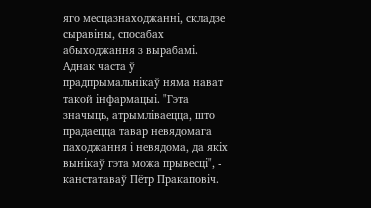яго месцазнаходжанні, складзе сыравіны, спосабах абыходжання з вырабамі. Аднак часта ў прадпрымальнікаў няма нават такой інфармацыі. "Гэта значыць, атрымліваецца, што прадаецца тавар невядомага паходжання і невядома, да якіх вынікаў гэта можа прывесці", - канстатаваў Пётр Пракаповіч.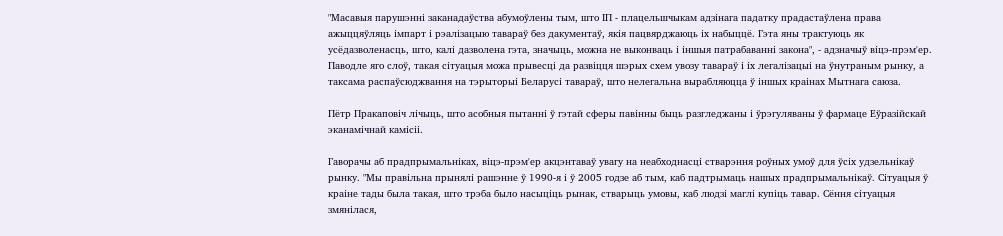"Масавыя парушэнні заканадаўства абумоўлены тым, што ІП - плацельшчыкам адзінага падатку прадастаўлена права ажыццяўляць імпарт і рэалізацыю тавараў без дакументаў, якія пацвярджаюць іх набыццё. Гэта яны трактуюць як усёдазволенасць, што, калі дазволена гэта, значыць, можна не выконваць і іншыя патрабаванні закона", - адзначыў віцэ-прэм'ер. Паводле яго слоў, такая сітуацыя можа прывесці да развіцця шэрых схем увозу тавараў і іх легалізацыі на ўнутраным рынку, а таксама распаўсюджвання на тэрыторыі Беларусі тавараў, што нелегальна вырабляюцца ў іншых краінах Мытнага саюза.

Пётр Пракаповіч лічыць, што асобныя пытанні ў гэтай сферы павінны быць разгледжаны і ўрэгуляваны ў фармаце Еўразійскай эканамічнай камісіі.

Гаворачы аб прадпрымальніках, віцэ-прэм'ер акцэнтаваў увагу на неабходнасці стварэння роўных умоў для ўсіх удзельнікаў рынку. "Мы правільна прынялі рашэнне ў 1990-я і ў 2005 годзе аб тым, каб падтрымаць нашых прадпрымальнікаў. Сітуацыя ў краіне тады была такая, што трэба было насыціць рынак, стварыць умовы, каб людзі маглі купіць тавар. Сёння сітуацыя змянілася,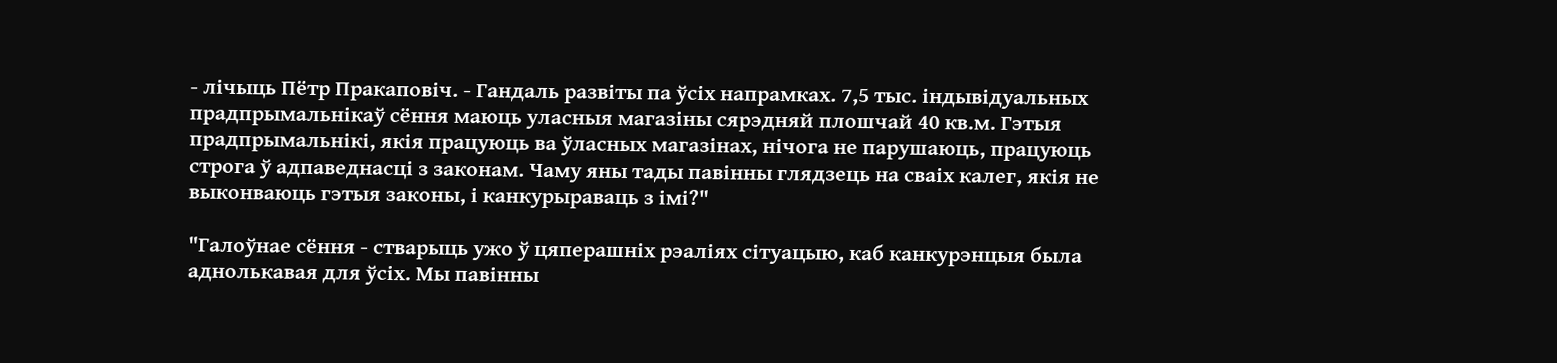- лічыць Пётр Пракаповіч. - Гандаль развіты па ўсіх напрамках. 7,5 тыс. індывідуальных прадпрымальнікаў сёння маюць уласныя магазіны сярэдняй плошчай 40 кв.м. Гэтыя прадпрымальнікі, якія працуюць ва ўласных магазінах, нічога не парушаюць, працуюць строга ў адпаведнасці з законам. Чаму яны тады павінны глядзець на сваіх калег, якія не выконваюць гэтыя законы, і канкурыраваць з імі?"

"Галоўнае сёння - стварыць ужо ў цяперашніх рэаліях сітуацыю, каб канкурэнцыя была аднолькавая для ўсіх. Мы павінны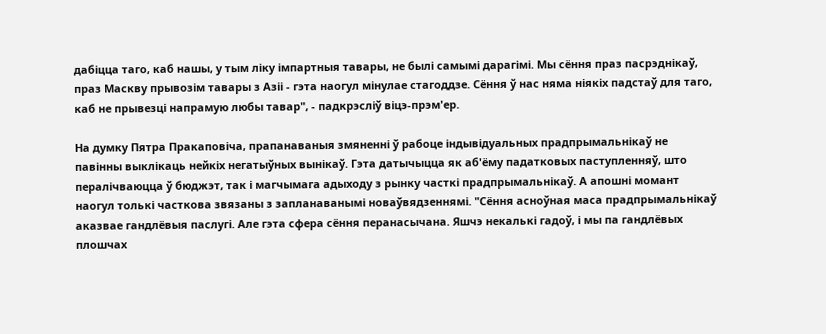дабіцца таго, каб нашы, у тым ліку імпартныя тавары, не былі самымі дарагімі. Мы сёння праз пасрэднікаў, праз Маскву прывозім тавары з Азіі - гэта наогул мінулае стагоддзе. Сёння ў нас няма ніякіх падстаў для таго, каб не прывезці напрамую любы тавар", - падкрэсліў віцэ-прэм'ер.

На думку Пятра Пракаповіча, прапанаваныя змяненні ў рабоце індывідуальных прадпрымальнікаў не павінны выклікаць нейкіх негатыўных вынікаў. Гэта датычыцца як аб'ёму падатковых паступленняў, што пералiчваюцца ў бюджэт, так і магчымага адыходу з рынку часткі прадпрымальнікаў. А апошні момант наогул толькі часткова звязаны з запланаванымі новаўвядзеннямі. "Сёння асноўная маса прадпрымальнікаў аказвае гандлёвыя паслугі. Але гэта сфера сёння перанасычана. Яшчэ некалькі гадоў, і мы па гандлёвых плошчах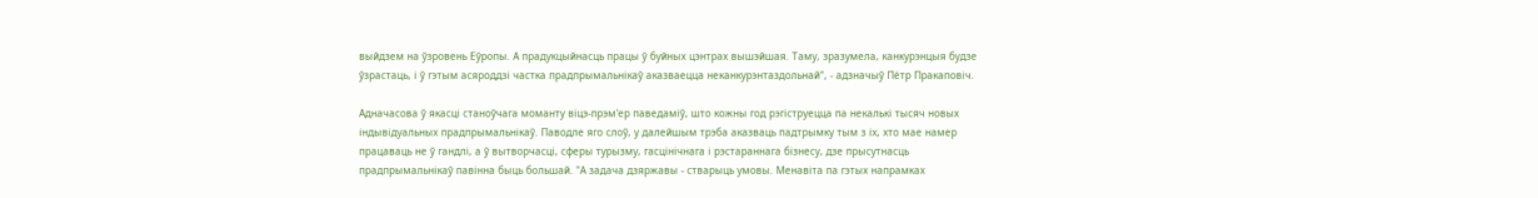выйдзем на ўзровень Еўропы. А прадукцыйнасць працы ў буйных цэнтрах вышэйшая. Таму, зразумела, канкурэнцыя будзе ўзрастаць, і ў гэтым асяроддзі частка прадпрымальнікаў аказваецца неканкурэнтаздольнай", - адзначыў Пётр Пракаповіч.

Адначасова ў якасці станоўчага моманту віцэ-прэм'ер паведаміў, што кожны год рэгіструецца па некалькі тысяч новых індывідуальных прадпрымальнікаў. Паводле яго слоў, у далейшым трэба аказваць падтрымку тым з іх, хто мае намер працаваць не ў гандлі, а ў вытворчасці, сферы турызму, гасцінічнага і рэстараннага бізнесу, дзе прысутнасць прадпрымальнікаў павінна быць большай. "А задача дзяржавы - стварыць умовы. Менавіта па гэтых напрамках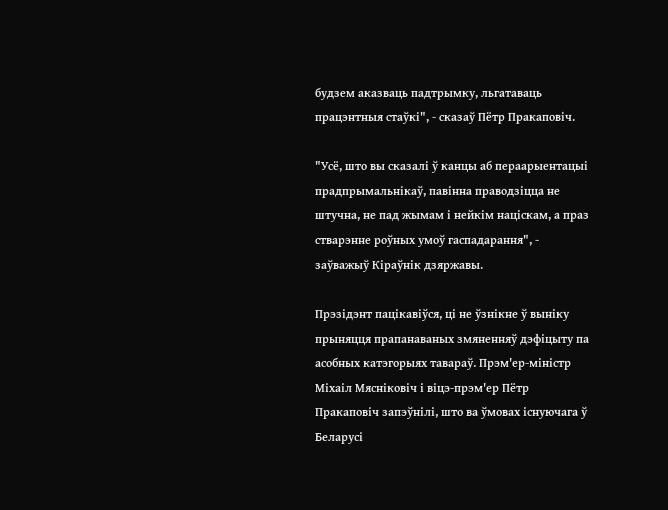будзем аказваць падтрымку, льгатаваць працэнтныя стаўкі", - сказаў Пётр Пракаповіч.

"Усё, што вы сказалі ў канцы аб пераарыентацыі прадпрымальнікаў, павінна праводзіцца не штучна, не пад жымам і нейкім націскам, а праз стварэнне роўных умоў гаспадарання", - заўважыў Кіраўнік дзяржавы.

Прэзідэнт пацікавіўся, ці не ўзнікне ў выніку прыняцця прапанаваных змяненняў дэфіцыту па асобных катэгорыях тавараў. Прэм'ер-міністр Міхаіл Мясніковіч і віцэ-прэм'ер Пётр Пракаповіч запэўнілі, што ва ўмовах існуючага ў Беларусі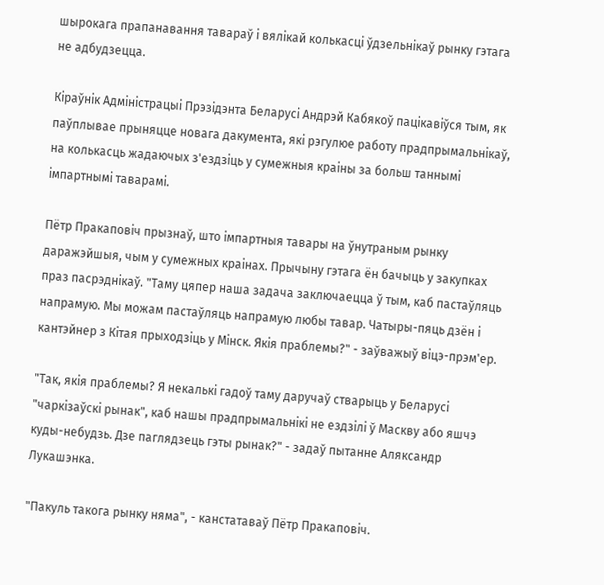шырокага прапанавання тавараў і вялікай колькасці ўдзельнікаў рынку гэтага не адбудзецца.

Кіраўнік Адміністрацыі Прэзідэнта Беларусі Андрэй Кабякоў пацікавіўся тым, як паўплывае прыняцце новага дакумента, які рэгулюе работу прадпрымальнікаў, на колькасць жадаючых з'ездзіць у сумежныя краіны за больш таннымі імпартнымі таварамі.

Пётр Пракаповіч прызнаў, што імпартныя тавары на ўнутраным рынку даражэйшыя, чым у сумежных краінах. Прычыну гэтага ён бачыць у закупках праз пасрэднікаў. "Таму цяпер наша задача заключаецца ў тым, каб пастаўляць напрамую. Мы можам пастаўляць напрамую любы тавар. Чатыры-пяць дзён і кантэйнер з Кітая прыходзіць у Мінск. Якія праблемы?" - заўважыў віцэ-прэм'ер.

"Так, якія праблемы? Я некалькі гадоў таму даручаў стварыць у Беларусі "чаркізаўскі рынак", каб нашы прадпрымальнікі не ездзілі ў Маскву або яшчэ куды-небудзь. Дзе паглядзець гэты рынак?" - задаў пытанне Аляксандр Лукашэнка.

"Пакуль такога рынку няма", - канстатаваў Пётр Пракаповіч.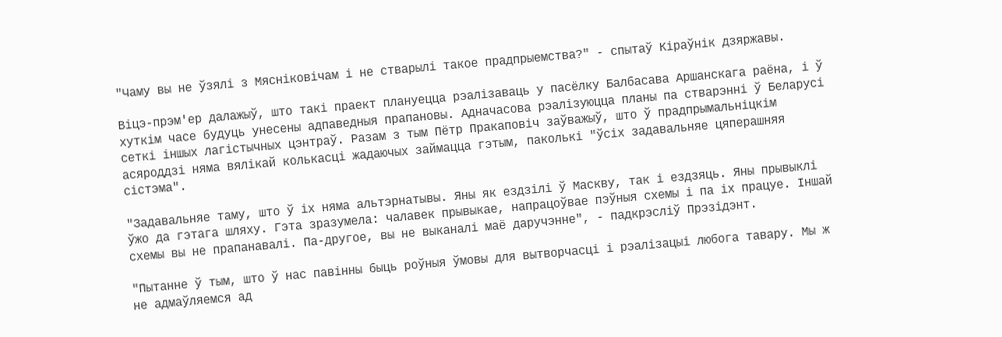"Чаму вы не ўзялі з Мясніковічам і не стварылі такое прадпрыемства?" - спытаў Кіраўнік дзяржавы.

Віцэ-прэм'ер далажыў, што такі праект плануецца рэалізаваць у пасёлку Балбасава Аршанскага раёна, і ў хуткім часе будуць унесены адпаведныя прапановы. Адначасова рэалізуюцца планы па стварэнні ў Беларусі сеткі іншых лагістычных цэнтраў. Разам з тым Пётр Пракаповіч заўважыў, што ў прадпрымальніцкім асяроддзі няма вялікай колькасці жадаючых займацца гэтым, паколькі "ўсіх задавальняе цяперашняя сістэма".

"Задавальняе таму, што ў іх няма альтэрнатывы. Яны як ездзілі ў Маскву, так і ездзяць. Яны прывыклі ўжо да гэтага шляху. Гэта зразумела: чалавек прывыкае, напрацоўвае пэўныя схемы і па іх працуе. Іншай схемы вы не прапанавалі. Па-другое, вы не выканалі маё даручэнне", - падкрэсліў Прэзідэнт.

"Пытанне ў тым, што ў нас павінны быць роўныя ўмовы для вытворчасці і рэалізацыі любога тавару. Мы ж не адмаўляемся ад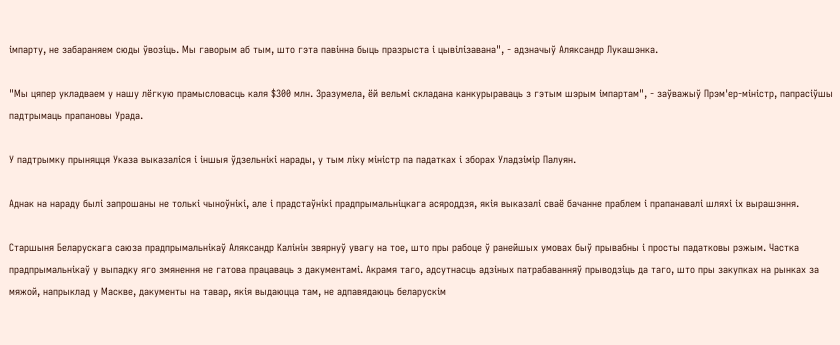імпарту, не забараняем сюды ўвозіць. Мы гаворым аб тым, што гэта павінна быць празрыста і цывілізавана", - адзначыў Аляксандр Лукашэнка.

"Мы цяпер укладваем у нашу лёгкую прамысловасць каля $300 млн. Зразумела, ёй вельмі складана канкурыраваць з гэтым шэрым імпартам", - заўважыў Прэм'ер-міністр, папрасіўшы падтрымаць прапановы Урада.

У падтрымку прыняцця Указа выказаліся і іншыя ўдзельнікі нарады, у тым ліку міністр па падатках і зборах Уладзімір Палуян.

Аднак на нараду былі запрошаны не толькі чыноўнікі, але і прадстаўнікі прадпрымальніцкага асяроддзя, якія выказалі сваё бачанне праблем і прапанавалі шляхі іх вырашэння.

Старшыня Беларускага саюза прадпрымальнікаў Аляксандр Калінін звярнуў увагу на тое, што пры рабоце ў ранейшых умовах быў прывабны і просты падатковы рэжым. Частка прадпрымальнікаў у выпадку яго змянення не гатова працаваць з дакументамі. Акрамя таго, адсутнасць адзіных патрабаванняў прыводзіць да таго, што пры закупках на рынках за мяжой, напрыклад у Маскве, дакументы на тавар, якія выдаюцца там, не адпавядаюць беларускім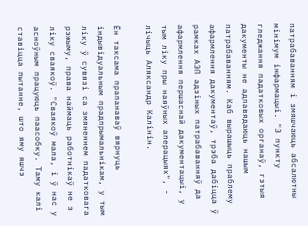патрабаванням і змяшчаюць абсалютны мінімум інфармацыі. "З пункту гледжання падатковых органаў, гэтыя дакументы не адпавядаюць нашым патрабаванням. Каб вырашыць праблему афармлення дакументаў, трэба дабіцца ў рамках АЭП адзіных патрабаванняў да афармлення першаснай дакументацыі, у тым ліку пры наяўных аперацыях", - лічыць Аляксандр Калінін.

Ён таксама прапанаваў вярнуць індывідуальным прадпрымальнікам, у тым ліку ў сувязі са змяненнем падатковага рэжыму, права наймаць работнікаў не з ліку сваякоў. "Сваякоў мала, і ў нас у асноўным працуюць паасобку. Таму калі ставіцца пытанне, што яму яшчэ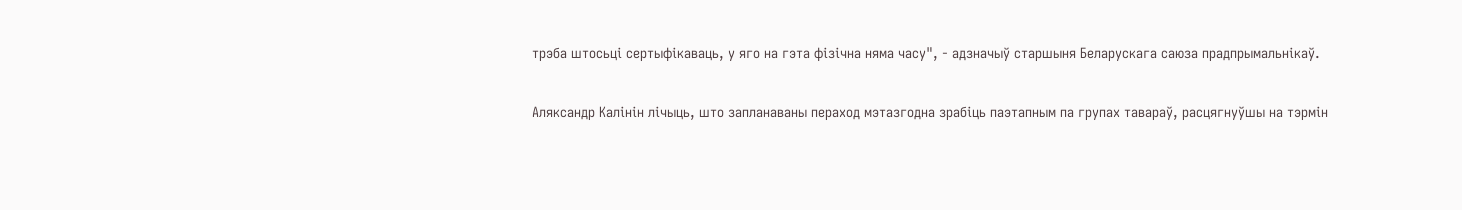трэба штосьці сертыфікаваць, у яго на гэта фізічна няма часу", - адзначыў старшыня Беларускага саюза прадпрымальнікаў.

Аляксандр Калінін лічыць, што запланаваны пераход мэтазгодна зрабіць паэтапным па групах тавараў, расцягнуўшы на тэрмін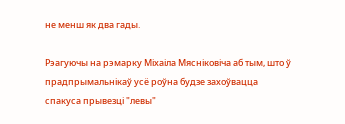не менш як два гады.

Рэагуючы на рэмарку Міхаіла Мясніковіча аб тым, што ў прадпрымальнікаў усё роўна будзе захоўвацца спакуса прывезці "левы"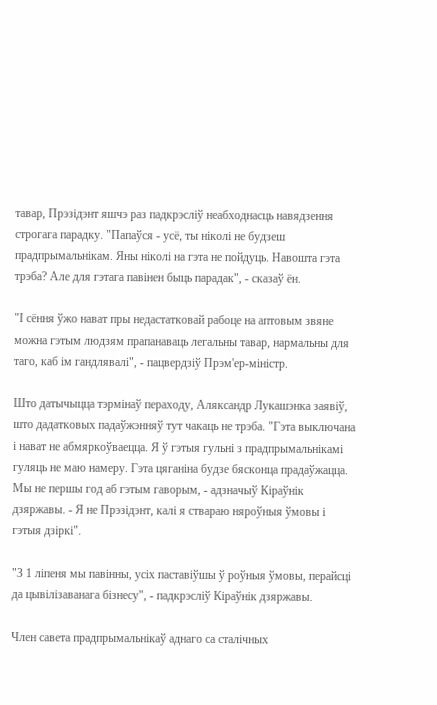тавар, Прэзідэнт яшчэ раз падкрэсліў неабходнасць навядзення строгага парадку. "Папаўся - усё, ты ніколі не будзеш прадпрымальнікам. Яны ніколі на гэта не пойдуць. Навошта гэта трэба? Але для гэтага павінен быць парадак", - сказаў ён.

"І сёння ўжо нават пры недастатковай рабоце на аптовым звяне можна гэтым людзям прапанаваць легальны тавар, нармальны для таго, каб ім гандлявалі", - пацвердзіў Прэм'ер-міністр.

Што датычыцца тэрмінаў пераходу, Аляксандр Лукашэнка заявіў, што дадатковых падаўжэнняў тут чакаць не трэба. "Гэта выключана і нават не абмяркоўваецца. Я ў гэтыя гульні з прадпрымальнікамі гуляць не маю намеру. Гэта цяганіна будзе бясконца прадаўжацца. Мы не першы год аб гэтым гаворым, - адзначыў Кіраўнік дзяржавы. - Я не Прэзідэнт, калі я ствараю няроўныя ўмовы і гэтыя дзіркі".

"З 1 ліпеня мы павінны, усіх паставіўшы ў роўныя ўмовы, перайсці да цывілізаванага бізнесу", - падкрэсліў Кіраўнік дзяржавы.

Член савета прадпрымальнікаў аднаго са сталічных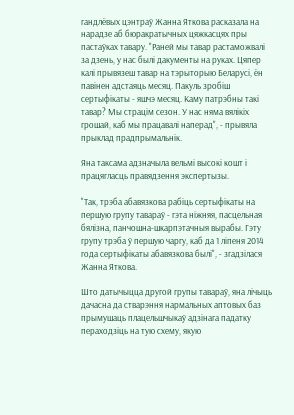гандлёвых цэнтраў Жанна Яткова расказала на нарадзе аб бюракратычных цяжкасцях пры пастаўках тавару. "Раней мы тавар растаможвалі за дзень, у нас былі дакументы на руках. Цяпер калі прывязеш тавар на тэрыторыю Беларусі, ён павінен адстаяць месяц. Пакуль зробіш сертыфікаты - яшчэ месяц. Каму патрэбны такі тавар? Мы страцім сезон. У нас няма вялікіх грошай, каб мы працавалі наперад", - прывяла прыклад прадпрымальнік.

Яна таксама адзначыла вельмі высокі кошт і працягласць правядзення экспертызы.

"Так, трэба абавязкова рабіць сертыфікаты на першую групу тавараў - гэта ніжняя, пасцельная бялізна, панчошна-шкарпэтачныя вырабы. Гэту групу трэба ў першую чаргу, каб да 1 ліпеня 2014 года сертыфікаты абавязкова былі", - згадзілася Жанна Яткова.

Што датычыцца другой групы тавараў, яна лічыць дачасна да стварэння нармальных аптовых баз прымушаць плацельшчыкаў адзінага падатку пераходзіць на тую схему, якую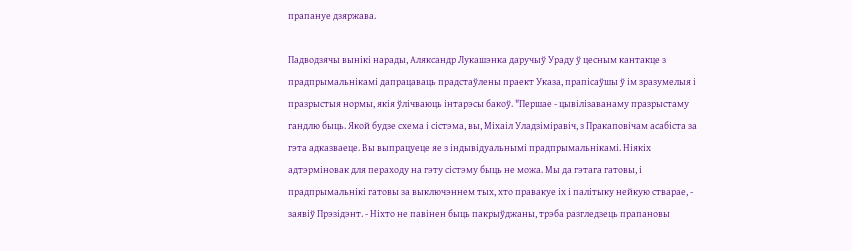прапануе дзяржава.

Падводзячы вынікі нарады, Аляксандр Лукашэнка даручыў Ураду ў цесным кантакце з прадпрымальнікамі дапрацаваць прадстаўлены праект Указа, прапісаўшы ў ім зразумелыя і празрыстыя нормы, якія ўлічваюць інтарэсы бакоў. "Першае - цывілізаванаму празрыстаму гандлю быць. Якой будзе схема і сістэма, вы, Міхаіл Уладзіміравіч, з Пракаповічам асабіста за гэта адказваеце. Вы выпрацуеце яе з індывідуальнымі прадпрымальнікамі. Ніякіх адтэрміновак для пераходу на гэту сістэму быць не можа. Мы да гэтага гатовы, і прадпрымальнікі гатовы за выключэннем тых, хто правакуе іх і палітыку нейкую стварае, - заявіў Прэзідэнт. - Ніхто не павінен быць пакрыўджаны, трэба разгледзець прапановы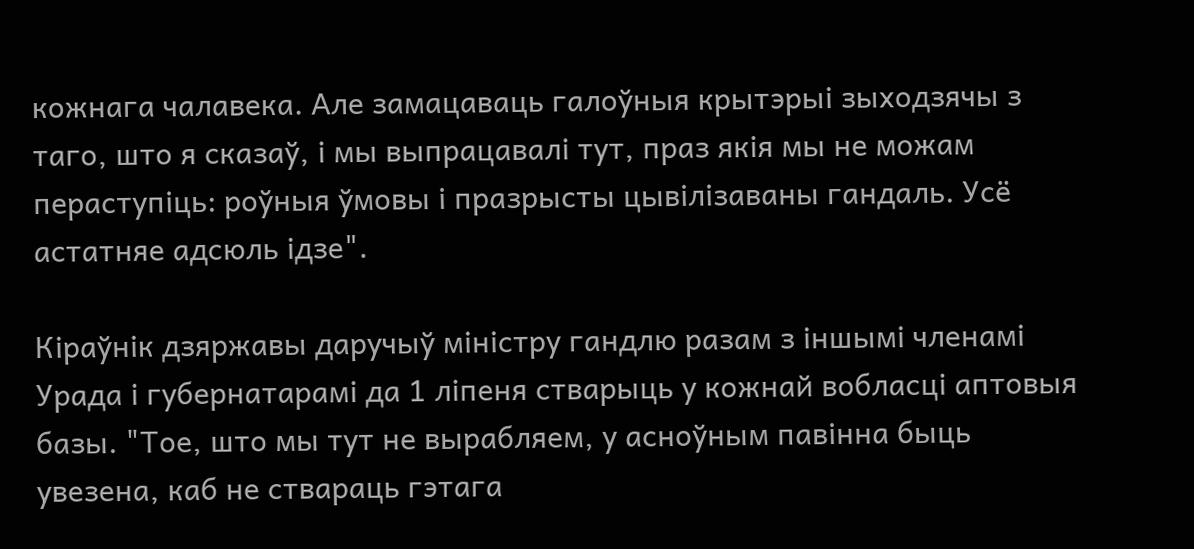кожнага чалавека. Але замацаваць галоўныя крытэрыі зыходзячы з таго, што я сказаў, і мы выпрацавалі тут, праз якія мы не можам пераступіць: роўныя ўмовы і празрысты цывілізаваны гандаль. Усё астатняе адсюль ідзе".

Кіраўнік дзяржавы даручыў міністру гандлю разам з іншымі членамі Урада і губернатарамі да 1 ліпеня стварыць у кожнай вобласці аптовыя базы. "Тое, што мы тут не вырабляем, у асноўным павінна быць увезена, каб не ствараць гэтага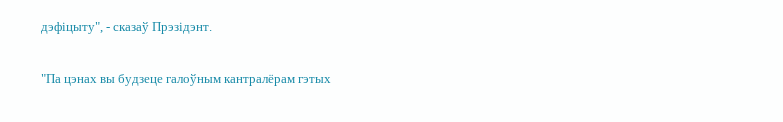дэфіцыту", - сказаў Прэзідэнт.

"Па цэнах вы будзеце галоўным кантралёрам гэтых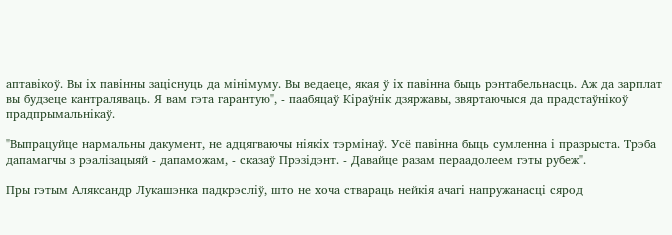аптавікоў. Вы іх павінны заціснуць да мінімуму. Вы ведаеце, якая ў іх павінна быць рэнтабельнасць. Аж да зарплат вы будзеце кантраляваць. Я вам гэта гарантую", - паабяцаў Кіраўнік дзяржавы, звяртаючыся да прадстаўнікоў прадпрымальнікаў.

"Выпрацуйце нармальны дакумент, не адцягваючы ніякіх тэрмінаў. Усё павінна быць сумленна і празрыста. Трэба дапамагчы з рэалізацыяй - дапаможам, - сказаў Прэзідэнт. - Давайце разам пераадолеем гэты рубеж".

Пры гэтым Аляксандр Лукашэнка падкрэсліў, што не хоча ствараць нейкія ачагі напружанасці сярод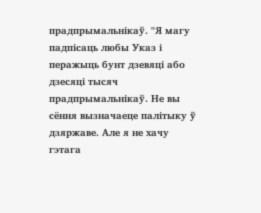прадпрымальнікаў. "Я магу падпісаць любы Указ і перажыць бунт дзевяці або дзесяці тысяч прадпрымальнікаў. Не вы сёння вызначаеце палітыку ў дзяржаве. Але я не хачу гэтага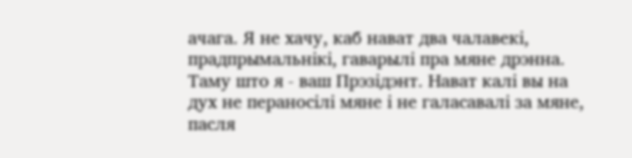ачага. Я не хачу, каб нават два чалавекі, прадпрымальнікі, гаварылі пра мяне дрэнна. Таму што я - ваш Прэзідэнт. Нават калі вы на дух не пераносілі мяне і не галасавалі за мяне, пасля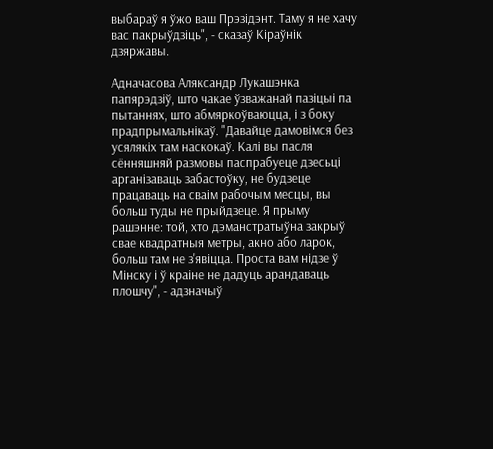выбараў я ўжо ваш Прэзідэнт. Таму я не хачу вас пакрыўдзіць", - сказаў Кіраўнік дзяржавы.

Адначасова Аляксандр Лукашэнка папярэдзіў, што чакае ўзважанай пазіцыі па пытаннях, што абмяркоўваюцца, і з боку прадпрымальнікаў. "Давайце дамовімся без усялякіх там наскокаў. Калі вы пасля сённяшняй размовы паспрабуеце дзесьці арганізаваць забастоўку, не будзеце працаваць на сваім рабочым месцы, вы больш туды не прыйдзеце. Я прыму рашэнне: той, хто дэманстратыўна закрыў свае квадратныя метры, акно або ларок, больш там не з'явіцца. Проста вам нідзе ў Мінску і ў краіне не дадуць арандаваць плошчу", - адзначыў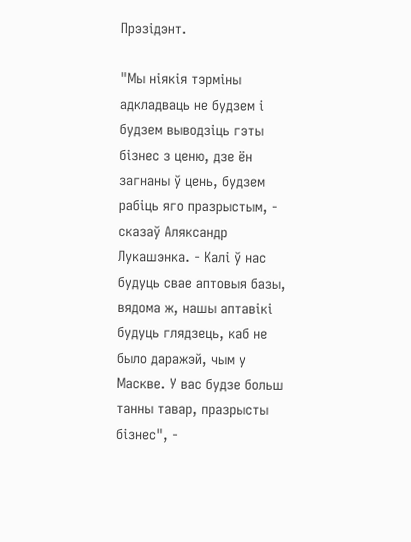Прэзідэнт.

"Мы ніякія тэрміны адкладваць не будзем і будзем выводзіць гэты бізнес з ценю, дзе ён загнаны ў цень, будзем рабіць яго празрыстым, - сказаў Аляксандр Лукашэнка. - Калі ў нас будуць свае аптовыя базы, вядома ж, нашы аптавікі будуць глядзець, каб не было даражэй, чым у Маскве. У вас будзе больш танны тавар, празрысты бізнес", -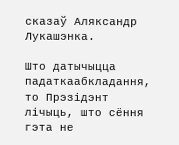сказаў Аляксандр Лукашэнка.

Што датычыцца падаткаабкладання, то Прэзідэнт лічыць, што сёння гэта не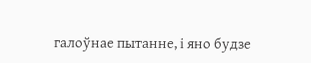галоўнае пытанне, і яно будзе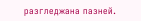разгледжана пазней.